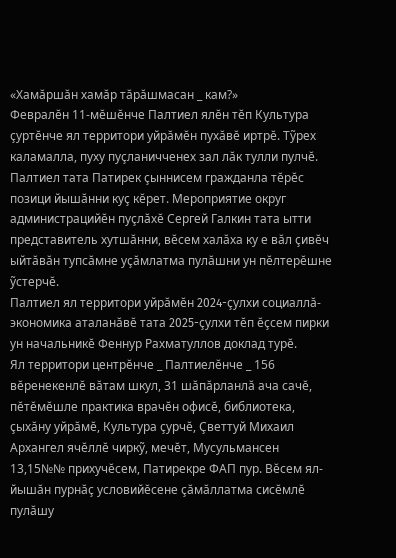«Хамăршăн хамăр тăрăшмасан _ кам?»
Февралĕн 11-мĕшĕнче Палтиел ялĕн тĕп Культура çуртĕнче ял территори уйрăмĕн пухăвĕ иртрĕ. Тỹрех каламалла, пуху пуçланичченех зал лăк тулли пулчĕ. Палтиел тата Патирек çыннисем гражданла тĕрĕс позици йышăнни куç кĕрет. Мероприятие округ администрацийĕн пуçлăхĕ Сергей Галкин тата ытти представитель хутшăнни, вĕсем халăха ку е вăл çивĕч ыйтăвăн тупсăмне уçăмлатма пулăшни ун пĕлтерĕшне ỹстерчĕ.
Палтиел ял территори уйрăмĕн 2024-çулхи социаллă- экономика аталанăвĕ тата 2025-çулхи тĕп ĕçсем пирки ун начальникĕ Феннур Рахматуллов доклад турĕ.
Ял территори центрĕнче _ Палтиелĕнче _ 156 вĕренекенлĕ вăтам шкул, 31 шăпăрланлă ача сачĕ, пĕтĕмĕшле практика врачĕн офисĕ, библиотека, çыхăну уйрăмĕ, Культура çурчĕ, Çветтуй Михаил Архангел ячĕллĕ чиркỹ, мечĕт, Мусульмансен 13,15№№ прихучĕсем, Патирекре ФАП пур. Вĕсем ял-йышăн пурнăç условийĕсене çăмăллатма сисĕмлĕ пулăшу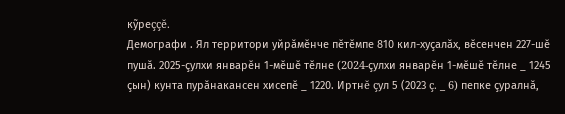кỹреççĕ.
Демографи . Ял территори уйрăмĕнче пĕтĕмпе 810 кил-хуçалăх, вĕсенчен 227-шĕ пушă. 2025-çулхи январĕн 1-мĕшĕ тĕлне (2024-çулхи январĕн 1-мĕшĕ тĕлне _ 1245 çын) кунта пурăнакансен хисепĕ _ 1220. Иртнĕ çул 5 (2023 ç. _ 6) пепке çуралнă,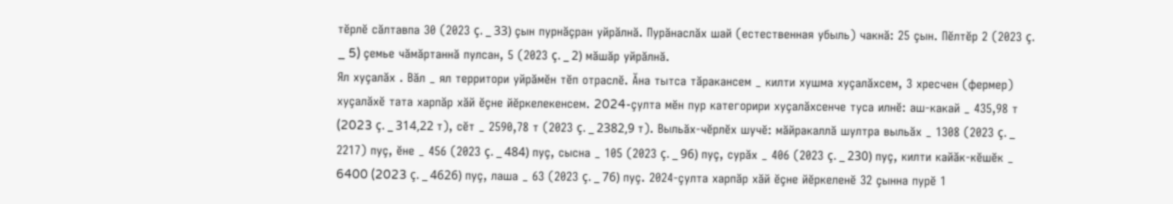тĕрлĕ сăлтавпа 30 (2023 ç. _ 33) çын пурнăçран уйрăлнă. Пурăнаслăх шай (естественная убыль) чакнă: 25 çын. Пĕлтĕр 2 (2023 ç. _ 5) çемье чăмăртаннă пулсан, 5 (2023 ç. _ 2) мăшăр уйрăлнă.
Ял хуçалăх . Вăл _ ял территори уйрăмĕн тĕп отраслĕ. Ăна тытса тăракансем _ килти хушма хуçалăхсем, 3 хресчен (фермер) хуçалăхĕ тата харпăр хăй ĕçне йĕркелекенсем. 2024-çулта мĕн пур категорири хуçалăхсенче туса илнĕ: аш-какай _ 435,98 т (2023 ç. _ 314,22 т), сĕт _ 2590,78 т (2023 ç. _ 2382,9 т). Выльăх-чĕрлĕх шучĕ: мăйракаллă шултра выльăх _ 1308 (2023 ç. _ 2217) пуç, ĕне _ 456 (2023 ç. _ 484) пуç, сысна _ 105 (2023 ç. _ 96) пуç, сурăх _ 406 (2023 ç. _ 230) пуç, килти кайăк-кĕшĕк _ 6400 (2023 ç. _ 4626) пуç, лаша _ 63 (2023 ç. _ 76) пуç. 2024-çулта харпăр хăй ĕçне йĕркеленĕ 32 çынна пурĕ 1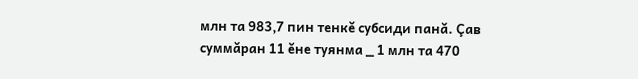млн та 983,7 пин тенкĕ субсиди панă. Çав суммăран 11 ĕне туянма _ 1 млн та 470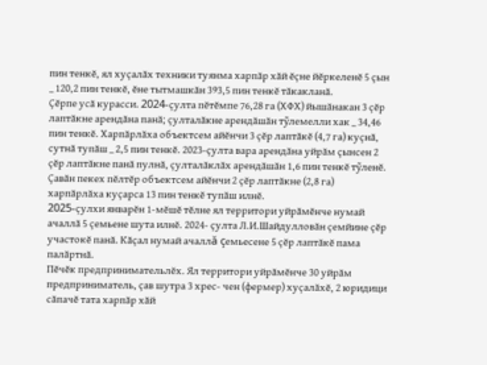пин тенкĕ, ял хуçалăх техники туянма харпăр хăй ĕçне йĕркеленĕ 5 çын _ 120,2 пин тенкĕ, ĕне тытмашкăн 393,5 пин тенкĕ тăкакланă.
Çĕрпе усă курасси. 2024-çулта пĕтĕмпе 76,28 га (ХФХ) йышăнакан 3 çĕр лаптăкне арендăна панă; çулталăкне арендăшăн тỹлемелли хак _ 34,46 пин тенкĕ. Харпăрлăха объектсем айĕнчи 3 çĕр лаптăкĕ (4,7 га) куçнă, сутнă тупăш _ 2,5 пин тенкĕ. 2023-çулта вара арендăна уйрăм çынсен 2 çĕр лаптăкне панă пулнă, çулталăклăх арендăшăн 1,6 пин тенкĕ тỹленĕ. Çавăн пекех пĕлтĕр объектсем айĕнчи 2 çĕр лаптăкне (2,8 га) харпăрлăха куçарса 13 пин тенкĕ тупăш илнĕ.
2025-çулхи январĕн 1-мĕшĕ тĕлне ял территори уйрăмĕнче нумай ачаллă 5 çемьене шута илнĕ. 2024- çулта Л.И.Шайдулловăн çемйине çĕр участокĕ панă. Кăçал нумай ачаллă çемьесене 5 çĕр лаптăкĕ пама палăртнă.
Пĕчĕк предпринимательлĕх. Ял территори уйрăмĕнче 30 уйрăм предприниматель, çав шутра 3 хрес- чен (фермер) хуçалăхĕ, 2 юридици сăпачĕ тата харпăр хăй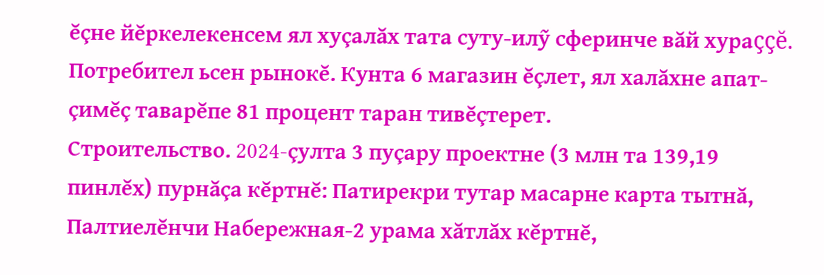ĕçне йĕркелекенсем ял хуçалăх тата суту-илỹ сферинче вăй хураççĕ.
Потребител ьсен рынокĕ. Кунта 6 магазин ĕçлет, ял халăхне апат-çимĕç таварĕпе 81 процент таран тивĕçтерет.
Строительство. 2024-çулта 3 пуçару проектне (3 млн та 139,19 пинлĕх) пурнăçа кĕртнĕ: Патирекри тутар масарне карта тытнă, Палтиелĕнчи Набережная-2 урама хăтлăх кĕртнĕ,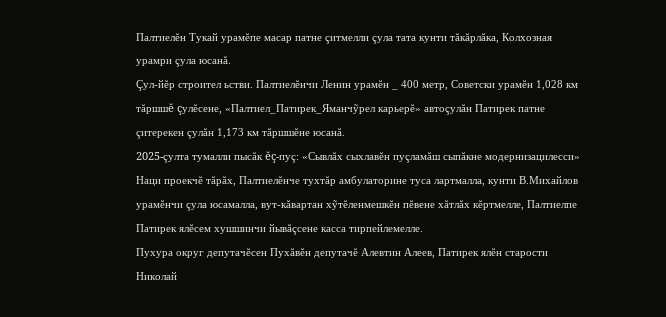Палтиелĕн Тукай урамĕпе масар патне çитмелли çула тата кунти тăкăрлăка, Колхозная урамри çула юсанă.
Çул-йĕр строител ьстви. Палтиелĕнчи Ленин урамĕн _ 400 метр, Советски урамĕн 1,028 км тăршшĕ çулĕсене, «Палтиел_Патирек_Яманчỹрел карьерĕ» автоçулăн Патирек патне çитерекен çулăн 1,173 км тăршшĕне юсанă.
2025-çулта тумалли пысăк ĕç-пуç: «Сывлăх сыхлавĕн пуçламăш сыпăкне модернизацилесси» Наци проекчĕ тăрăх, Палтиелĕнче тухтăр амбулаторине туса лартмалла, кунти В.Михайлов урамĕнчи çула юсамалла, вут-кăвартан хỹтĕленмешкĕн пĕвене хăтлăх кĕртмелле, Палтиелпе Патирек ялĕсем хушшинчи йывăçсене касса тирпейлемелле.
Пухура округ депутачĕсен Пухăвĕн депутачĕ Алевтин Алеев, Патирек ялĕн старости Николай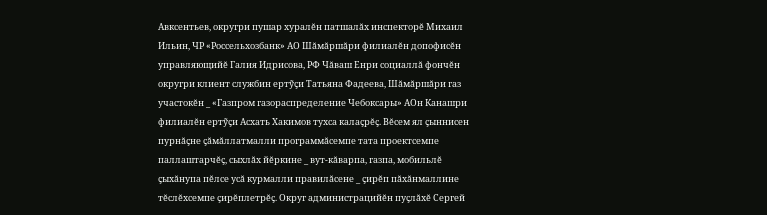Авксентьев, округри пушар хуралĕн патшалăх инспекторĕ Михаил Ильин, ЧР «Россельхозбанк» АО Шăмăршăри филиалĕн допофисĕн управляющийĕ Галия Идрисова, РФ Чăваш Енри социаллă фончĕн округри клиент службин ертỹçи Татьяна Фадеева, Шăмăршăри газ участокĕн _ «Газпром газораспределение Чебоксары» АОн Канашри филиалĕн ертỹçи Асхать Хакимов тухса калаçрĕç. Вĕсем ял çыннисен пурнăçне çăмăллатмалли программăсемпе тата проектсемпе паллаштарчĕç, сыхлăх йĕркине _ вут-кăварпа, газпа, мобильлĕ çыхăнупа пĕлсе усă курмалли правилăсене _ çирĕп пăхăнмаллине тĕслĕхсемпе çирĕплетрĕç. Округ администрацийĕн пуçлăхĕ Сергей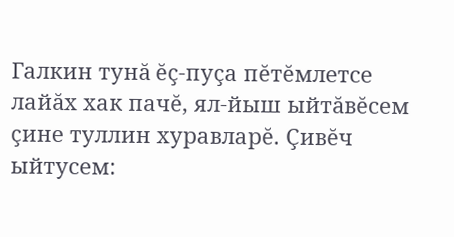Галкин тунă ĕç-пуçа пĕтĕмлетсе лайăх хак пачĕ, ял-йыш ыйтăвĕсем çине туллин хуравларĕ. Çивĕч ыйтусем: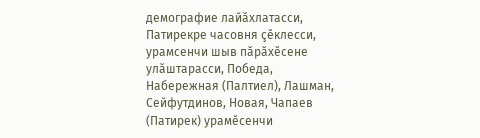демографие лайăхлатасси, Патирекре часовня çĕклесси, урамсенчи шыв пăрăхĕсене улăштарасси, Победа, Набережная (Палтиел), Лашман, Сейфутдинов, Новая, Чапаев (Патирек) урамĕсенчи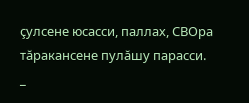çулсене юсасси, паллах, СВОра тăракансене пулăшу парасси.
_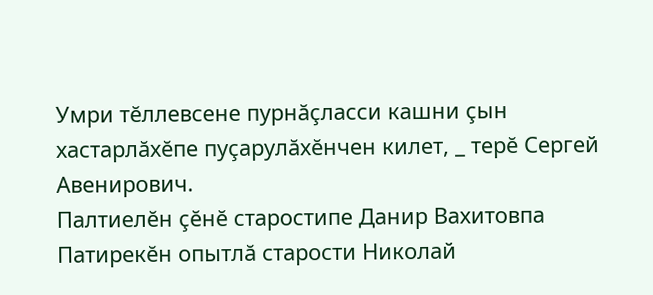Умри тĕллевсене пурнăçласси кашни çын хастарлăхĕпе пуçарулăхĕнчен килет, _ терĕ Сергей Авенирович.
Палтиелĕн çĕнĕ старостипе Данир Вахитовпа Патирекĕн опытлă старости Николай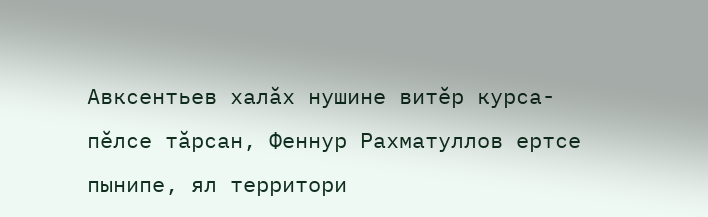Авксентьев халăх нушине витĕр курса-пĕлсе тăрсан, Феннур Рахматуллов ертсе пынипе, ял территори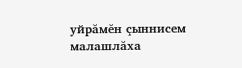уйрăмĕн çыннисем малашлăха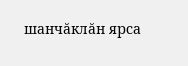шанчăклăн ярса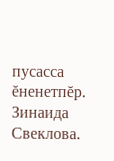пусасса ĕненетпĕр.
Зинаида Свеклова.